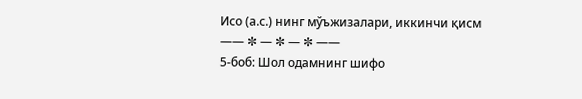Исо (а.с.) нинг мўъжизалари, иккинчи қисм
―― ✼ ― ✼ ― ✼ ――
5-боб: Шол одамнинг шифо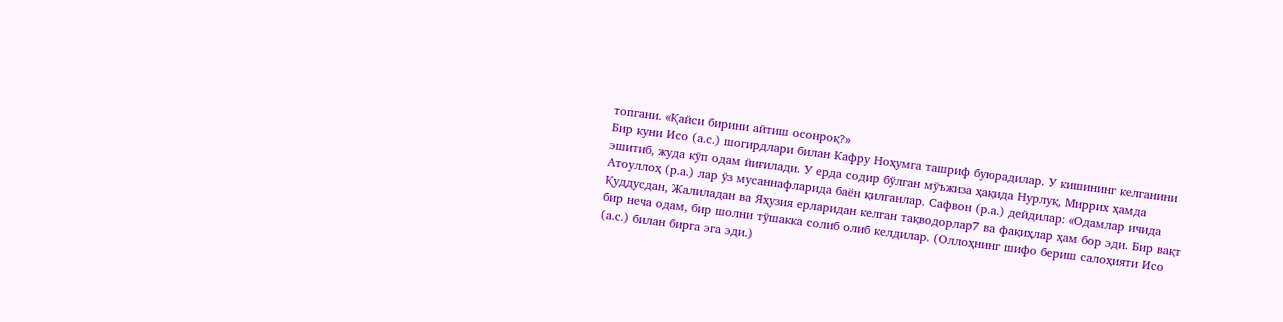топгани. «Қайси бирини айтиш осонроқ?»
Бир куни Исо (а.с.) шогирдлари билан Кафру Ноҳумга ташриф буюрадилар. У кишининг келганини эшитиб, жуда кўп одам йиғилади. У ерда содир бўлган мўъжиза ҳақида Нурлуқ, Миррих ҳамда Атоуллоҳ (р.а.) лар ўз мусаннафларида баён қилганлар. Сафвон (р.а.) дейдилар: «Одамлар ичида Қуддусдан, Жалиладан ва Яҳузия ерларидан келган тақводорлар7 ва фақиҳлар ҳам бор эди. Бир вақт бир неча одам, бир шолни тўшакка солиб олиб келдилар. (Оллоҳнинг шифо бериш салоҳияти Исо (а.с.) билан бирга эга эди.)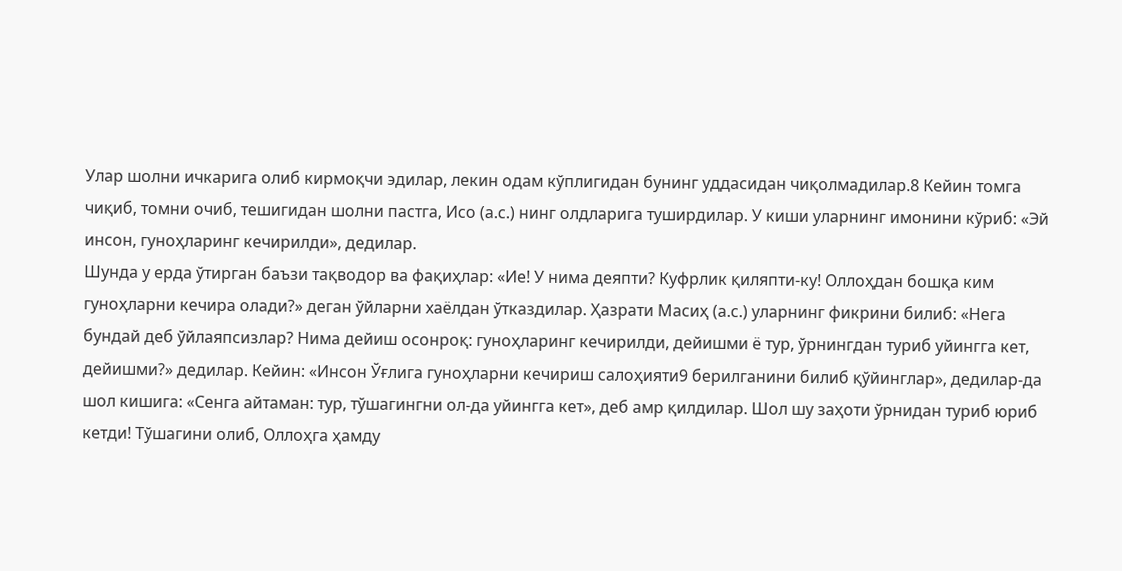Улар шолни ичкарига олиб кирмоқчи эдилар, лекин одам кўплигидан бунинг уддасидан чиқолмадилар.8 Кейин томга чиқиб, томни очиб, тешигидан шолни пастга, Исо (а.с.) нинг олдларига туширдилар. У киши уларнинг имонини кўриб: «Эй инсон, гуноҳларинг кечирилди», дедилар.
Шунда у ерда ўтирган баъзи тақводор ва фақиҳлар: «Ие! У нима деяпти? Куфрлик қиляпти-ку! Оллоҳдан бошқа ким гуноҳларни кечира олади?» деган ўйларни хаёлдан ўтказдилар. Ҳазрати Масиҳ (а.с.) уларнинг фикрини билиб: «Нега бундай деб ўйлаяпсизлар? Нима дейиш осонроқ: гуноҳларинг кечирилди, дейишми ё тур, ўрнингдан туриб уйингга кет, дейишми?» дедилар. Кейин: «Инсон Ўғлига гуноҳларни кечириш салоҳияти9 берилганини билиб қўйинглар», дедилар-да шол кишига: «Сенга айтаман: тур, тўшагингни ол-да уйингга кет», деб амр қилдилар. Шол шу заҳоти ўрнидан туриб юриб кетди! Тўшагини олиб, Оллоҳга ҳамду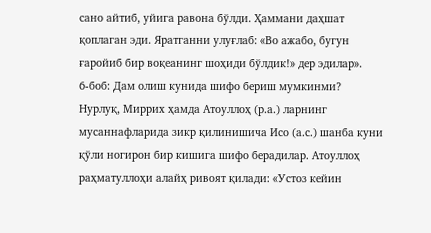сано айтиб, уйига равона бўлди. Ҳаммани даҳшат қоплаган эди. Яратганни улуғлаб: «Во ажабо, бугун ғаройиб бир воқеанинг шоҳиди бўлдик!» дер эдилар».
6-боб: Дам олиш кунида шифо бериш мумкинми?
Нурлуқ, Миррих ҳамда Атоуллоҳ (р.а.) ларнинг мусаннафларида зикр қилинишича Исо (а.с.) шанба куни қўли ногирон бир кишига шифо берадилар. Атоуллоҳ раҳматуллоҳи алайҳ ривоят қилади: «Устоз кейин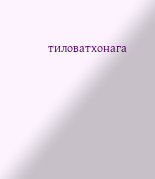тиловатхонага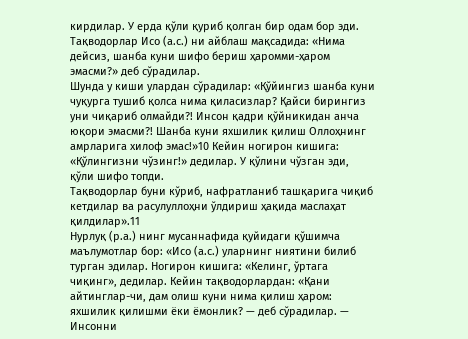кирдилар. У ерда қўли қуриб қолган бир одам бор эди. Тақводорлар Исо (а.с.) ни айблаш мақсадида: «Нима дейсиз, шанба куни шифо бериш ҳаромми-ҳаром эмасми?» деб сўрадилар.
Шунда у киши улардан сўрадилар: «Қўйингиз шанба куни чуқурга тушиб қолса нима қиласизлар? Қайси бирингиз уни чиқариб олмайди?! Инсон қадри қўйникидан анча юқори эмасми?! Шанба куни яхшилик қилиш Оллоҳнинг амрларига хилоф эмас!»10 Кейин ногирон кишига: «Қўлингизни чўзинг!» дедилар. У қўлини чўзган эди, қўли шифо топди.
Тақводорлар буни кўриб, нафратланиб ташқарига чиқиб кетдилар ва расулуллоҳни ўлдириш ҳақида маслаҳат қилдилар».11
Нурлуқ (р.а.) нинг мусаннафида қуйидаги қўшимча маълумотлар бор: «Исо (а.с.) уларнинг ниятини билиб турган эдилар. Ногирон кишига: «Келинг, ўртага чиқинг», дедилар. Кейин тақводорлардан: «Қани айтинглар-чи, дам олиш куни нима қилиш ҳаром: яхшилик қилишми ёки ёмонлик? — деб сўрадилар. — Инсонни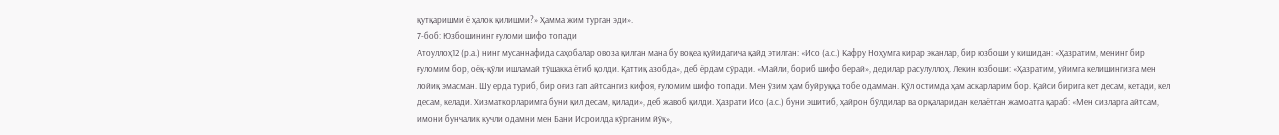қутқаришми ё ҳалок қилишми?» Ҳамма жим турган эди».
7-боб: Юзбошининг ғуломи шифо топади
Атоуллоҳ12 (р.а.) нинг мусаннафида саҳобалар овоза қилган мана бу воқеа қуйидагича қайд этилган: «Исо (а.с.) Кафру Ноҳумга кирар эканлар, бир юзбоши у кишидан: «Ҳазратим, менинг бир ғуломим бор, оёқ-қўли ишламай тўшакка ётиб қолди. Қаттиқ азобда», деб ёрдам сўради. «Майли, бориб шифо берай», дедилар расулуллоҳ. Лекин юзбоши: «Ҳазратим, уйимга келишингизга мен лойиқ эмасман. Шу ерда туриб, бир оғиз гап айтсангиз кифоя, ғуломим шифо топади. Мен ўзим ҳам буйруққа тобе одамман. Қўл остимда ҳам аскарларим бор. Қайси бирига кет десам, кетади, кел десам, келади. Хизматкорларимга буни қил десам, қилади», деб жавоб қилди. Ҳазрати Исо (а.с.) буни эшитиб, ҳайрон бўлдилар ва орқаларидан келаётган жамоатга қараб: «Мен сизларга айтсам, имони бунчалик кучли одамни мен Бани Исроилда кўрганим йўқ»,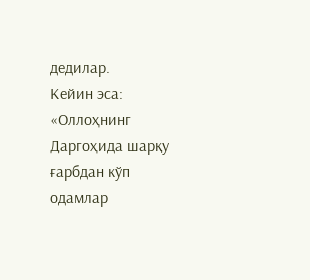дедилар.
Кейин эса: «Оллоҳнинг Даргоҳида шарқу ғарбдан кўп одамлар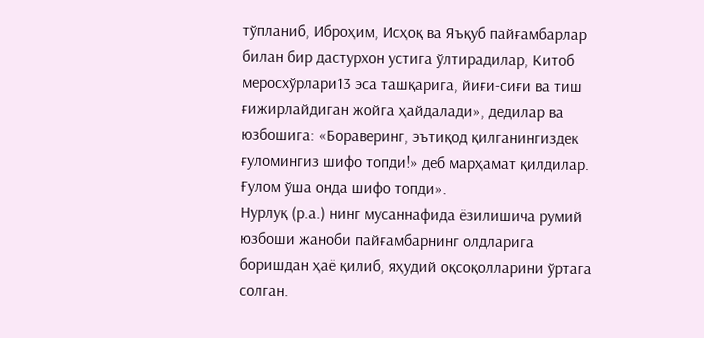тўпланиб, Иброҳим, Исҳоқ ва Яъқуб пайғамбарлар билан бир дастурхон устига ўлтирадилар, Китоб меросхўрлари13 эса ташқарига, йиғи-сиғи ва тиш ғижирлайдиган жойга ҳайдалади», дедилар ва юзбошига: «Бораверинг, эътиқод қилганингиздек ғуломингиз шифо топди!» деб марҳамат қилдилар. Ғулом ўша онда шифо топди».
Нурлуқ (р.а.) нинг мусаннафида ёзилишича румий юзбоши жаноби пайғамбарнинг олдларига боришдан ҳаё қилиб, яҳудий оқсоқолларини ўртага солган.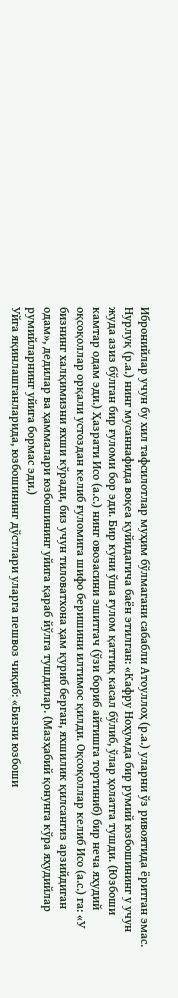Ибронийлар учун бу хил тафсилотлар муҳим бўлмагани сабабли Атоуллоҳ (р.а.) уларни ўз ривоятида ёритган эмас. Нурлуқ (р.а.) нинг мусаннафида воқеа қуйидагича баён этилган: «Кафру Ноҳумда бир румий юзбошининг у учун жуда азиз бўлган бир ғуломи бор эди. Бир куни ўша ғулом қаттиқ касал бўлиб, ўлар ҳолатга тушди. (Юзбоши камтар одам эди.) Ҳазрати Исо (а.с.) нинг овозасини эшитгач (ўзи бориб айтишга тортиниб) бир неча яҳудий оқсоқоллар орқали устоздан келиб ғуломига шифо беришини илтимос қилди. Оқсоқоллар келиб Исо (а.с.) га: «У бизнинг халқимизни яхши кўради, биз учун тиловатхона ҳам қуриб берган, яхшилик қилсангиз арзийдиган одам», дедилар ва ҳаммалари юзбошининг уйига қараб йўлга тушдилар. (Мазҳабий қонунга кўра яҳудийлар румийларнинг уйига бормас эди.)
Уйга яқинлашганларида, юзбошининг дўстлари уларга пешвоз чиқиб: «Бизни юзбоши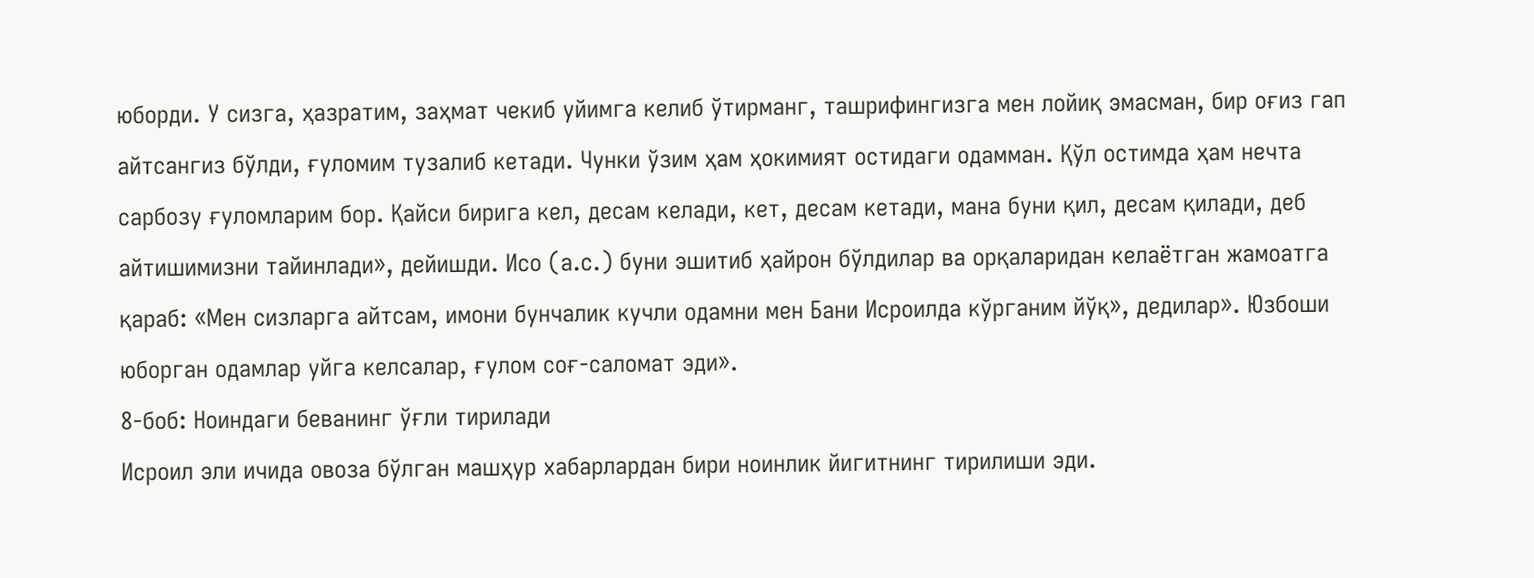юборди. У сизга, ҳазратим, заҳмат чекиб уйимга келиб ўтирманг, ташрифингизга мен лойиқ эмасман, бир оғиз гап айтсангиз бўлди, ғуломим тузалиб кетади. Чунки ўзим ҳам ҳокимият остидаги одамман. Қўл остимда ҳам нечта сарбозу ғуломларим бор. Қайси бирига кел, десам келади, кет, десам кетади, мана буни қил, десам қилади, деб айтишимизни тайинлади», дейишди. Исо (а.с.) буни эшитиб ҳайрон бўлдилар ва орқаларидан келаётган жамоатга қараб: «Мен сизларга айтсам, имони бунчалик кучли одамни мен Бани Исроилда кўрганим йўқ», дедилар». Юзбоши юборган одамлар уйга келсалар, ғулом соғ-саломат эди».
8-боб: Ноиндаги беванинг ўғли тирилади
Исроил эли ичида овоза бўлган машҳур хабарлардан бири ноинлик йигитнинг тирилиши эди.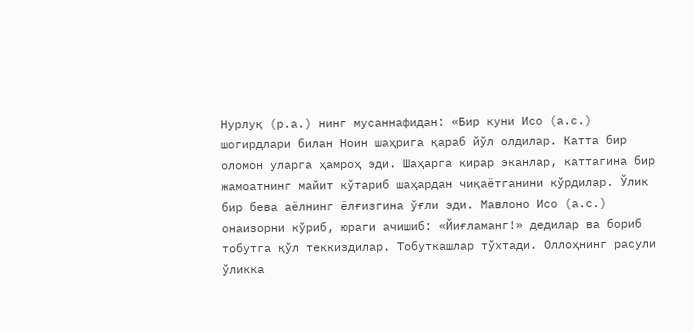Нурлуқ (р.а.) нинг мусаннафидан: «Бир куни Исо (а.с.) шогирдлари билан Ноин шаҳрига қараб йўл олдилар. Катта бир оломон уларга ҳамроҳ эди. Шаҳарга кирар эканлар, каттагина бир жамоатнинг майит кўтариб шаҳардан чиқаётганини кўрдилар. Ўлик бир бева аёлнинг ёлғизгина ўғли эди. Мавлоно Исо (а.с.) онаизорни кўриб, юраги ачишиб: «Йиғламанг!» дедилар ва бориб тобутга қўл теккиздилар. Тобуткашлар тўхтади. Оллоҳнинг расули ўликка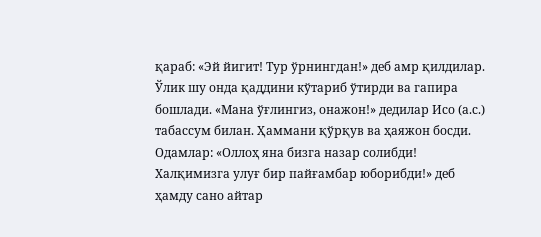қараб: «Эй йигит! Тур ўрнингдан!» деб амр қилдилар. Ўлик шу онда қаддини кўтариб ўтирди ва гапира бошлади. «Мана ўғлингиз, онажон!» дедилар Исо (а.с.) табассум билан. Ҳаммани қўрқув ва ҳаяжон босди. Одамлар: «Оллоҳ яна бизга назар солибди! Халқимизга улуғ бир пайғамбар юборибди!» деб ҳамду сано айтар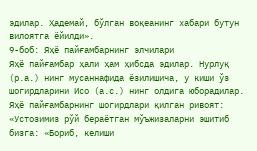эдилар. Ҳадемай, бўлган воқеанинг хабари бутун вилоятга ёйилди».
9-боб: Яҳё пайғамбарнинг элчилари
Яҳё пайғамбар ҳали ҳам ҳибсда эдилар. Нурлуқ (р.а.) нинг мусаннафида ёзилишича, у киши ўз шогирдларини Исо (а.с.) нинг олдига юборадилар. Яҳё пайғамбарнинг шогирдлари қилган ривоят: «Устозимиз рўй бераётган мўъжизаларни эшитиб бизга: «Бориб, келиши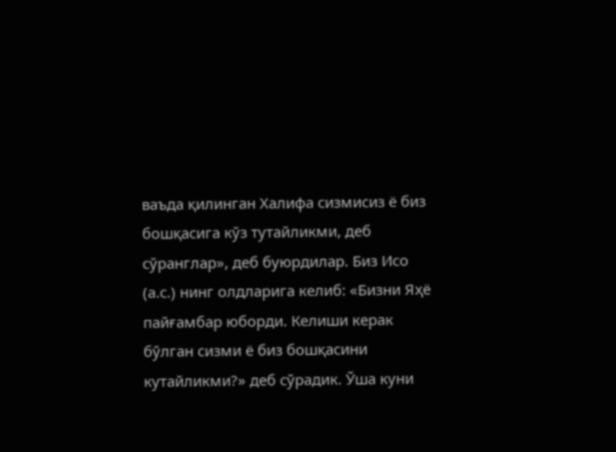ваъда қилинган Халифа сизмисиз ё биз бошқасига кўз тутайликми, деб сўранглар», деб буюрдилар. Биз Исо (а.с.) нинг олдларига келиб: «Бизни Яҳё пайғамбар юборди. Келиши керак бўлган сизми ё биз бошқасини кутайликми?» деб сўрадик. Ўша куни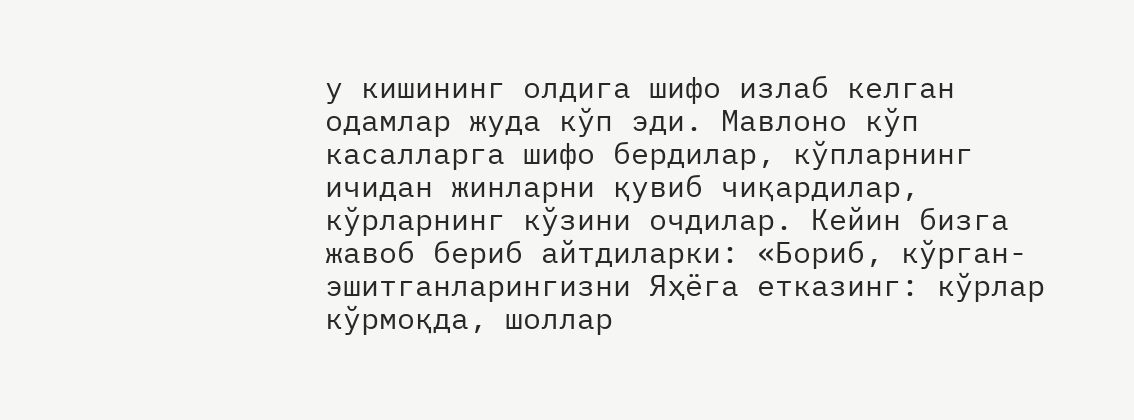у кишининг олдига шифо излаб келган одамлар жуда кўп эди. Мавлоно кўп касалларга шифо бердилар, кўпларнинг ичидан жинларни қувиб чиқардилар, кўрларнинг кўзини очдилар. Кейин бизга жавоб бериб айтдиларки: «Бориб, кўрган-эшитганларингизни Яҳёга етказинг: кўрлар кўрмоқда, шоллар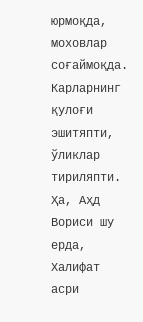юрмоқда, моховлар соғаймоқда. Карларнинг қулоғи эшитяпти, ўликлар тириляпти. Ҳа, Аҳд Вориси шу ерда, Халифат асри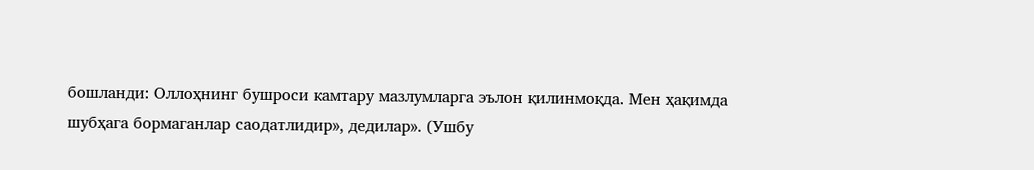бошланди: Оллоҳнинг бушроси камтару мазлумларга эълон қилинмоқда. Мен ҳақимда шубҳага бормаганлар саодатлидир», дедилар». (Ушбу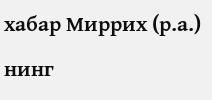хабар Миррих (р.а.) нинг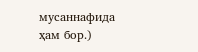мусаннафида ҳам бор.)